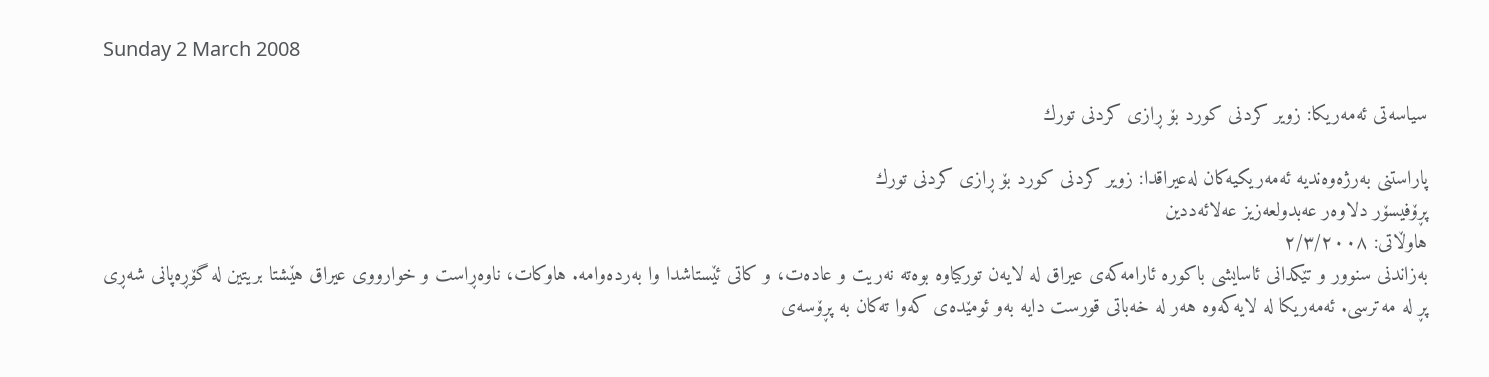Sunday 2 March 2008

سياسه‌تی ئه‌مه‌ريكا: زوير كردنی كورد بۆ ڕازی كردنی تورك

پاراستنی به‌رژه‌وه‌نديه‌ ئه‌مه‌ريكيه‌كان له‌عيراقدا: زوير كردنی كورد بۆ ڕازی كردنی تورك
پڕۆفيسۆر دلاوه‌ر عه‌بدولعه‌زيز عه‌لائه‌ددين
هاوڵاتی: ٢/۳/٢٠٠٨
به‌زاندنی سنوور و تێكدانی ئاسايشی باكوره‌ ئارامه‌كه‌‌ی عيراق له‌ لايه‌ن توركياوه‌ بوه‌ته‌ نه‌ريت و عاده‌ت، و كاتی ئێستاشدا وا به‌رده‌وامه. هاوكات، ناوه‌ڕاست و خوارووی عيراق هێشتا بريتين له‌ گۆڕه‌پانی شه‌ڕی پڕ له‌ مه‌ترسی. ئه‌مه‌ريكا له‌ لايه‌كه‌وه‌ هه‌ر له‌ خه‌باتی قورست دايه‌ به‌و‌ ئومێده‌‌ی كه‌وا ته‌كان به‌ پڕۆسه‌ی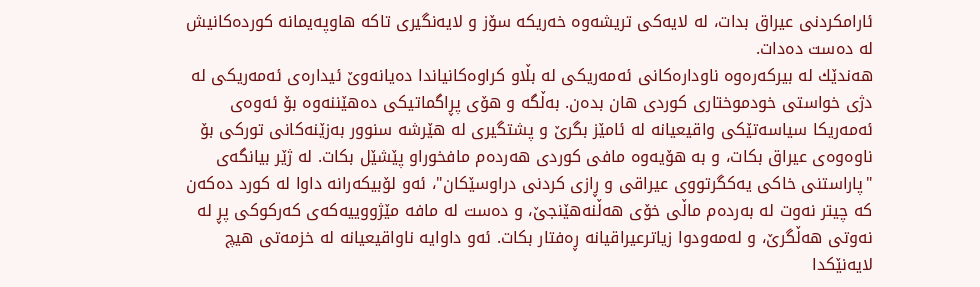ئارامكردنی عيراق بدات، له‌ لايه‌كی تريشه‌وه‌ خه‌ريكه‌ سۆز و لايه‌نگيری تاكه‌ هاوپه‌يمانه‌ كورده‌كانيش له‌ ده‌ست ده‌دات.
هه‌ندێك له‌ بيركه‌ره‌وه‌ ناوداره‌كانی ئه‌مه‌ريكی له‌ بڵاو كراوه‌كانياندا ده‌يانه‌وێ ئيداره‌ی ئه‌مه‌ريكی له‌ دژی خواستی خودموختاری كوردی هان بده‌ن. به‌ڵگه‌ و هۆی پڕاگماتيكی ده‌هێننه‌وه‌ بۆ ئه‌وه‌ی ئه‌مه‌ريكا‌ سياسه‌تێكی واقيعيانه‌ له‌ ئامێز بگرێ و پشتگيری له‌ هێرشه‌ سنوور به‌زێنه‌كانی توركی بۆ ناوه‌وه‌ی عيراق بكات، و به‌ هۆيه‌وه‌ مافی كوردی هه‌رده‌م مافخوراو پێشێل بكات. له‌ ژێر بيانگه‌ی "پاراستنی خاكی يه‌كگرتووی عيراقی و ڕازی كردنی دراوسێكان"، ئه‌و لۆبيكه‌رانه‌ داوا له‌ كورد ده‌كه‌ن كه‌ چيتر نه‌وت له‌ به‌رده‌م ماڵی خۆی هه‌ڵنه‌هێنجێ، و ده‌ست له‌ مافه‌ مێژووييه‌كه‌ی‌ كه‌ركوكی پڕ له‌ نه‌وتی هه‌ڵگرێ، و له‌مه‌ودوا زياترعيراقيانه‌ ڕه‌فتار بكات. ئه‌و داوايه‌ ناواقيعيانه‌ له‌ خزمه‌تی هيچ لايه‌نێكدا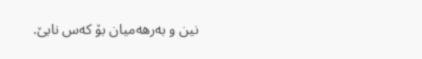نين و به‌رهه‌ميان بۆ كه‌س نابێ.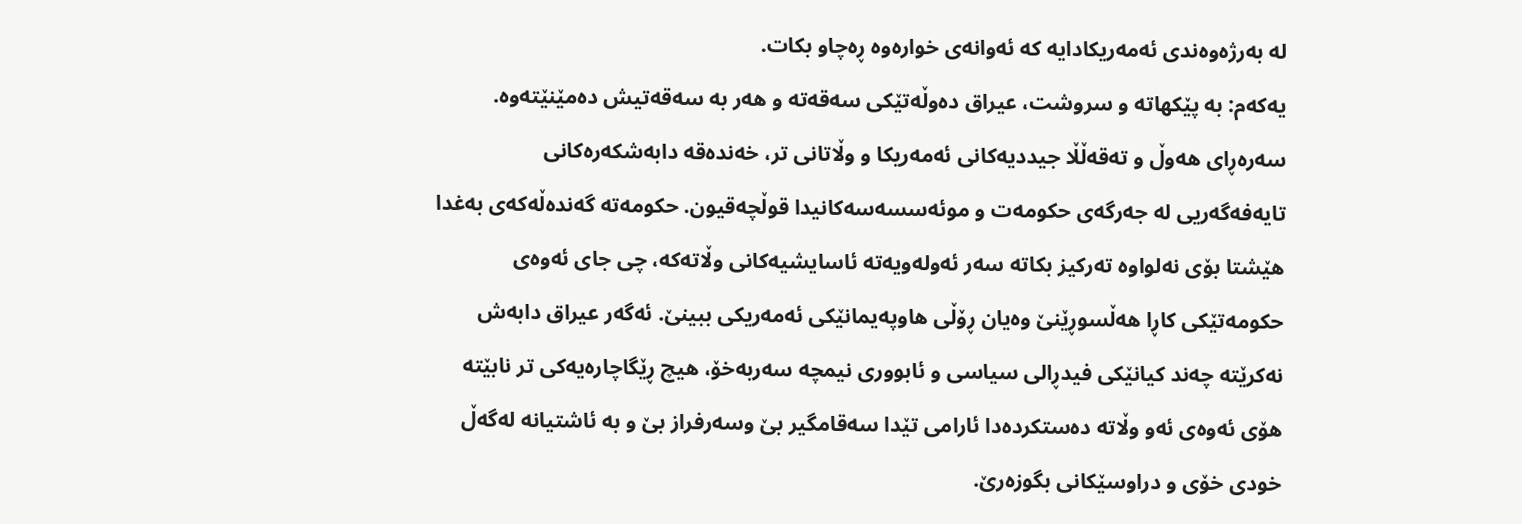له‌ به‌رژه‌وه‌ندی ئه‌مه‌ريكادايه‌ كه‌ ئه‌وانه‌ی خواره‌وه‌ ڕه‌چاو بكات.
يه‌كه‌م: به‌ پێكهاته‌ و سروشت، عيراق ده‌وڵه‌تێكی سه‌قه‌ته‌ و هه‌ر به‌ سه‌قه‌تيش ده‌مێنێته‌وه‌. سه‌ره‌ڕای هه‌وڵ و ته‌قه‌ڵڵا جيدديه‌كانی ئه‌مه‌ريكا و وڵاتانی تر، خه‌نده‌قه‌ دابه‌شكه‌ره‌كانی تايه‌فه‌گه‌ريی له‌ جه‌رگه‌ی حكومه‌ت و موئه‌سسه‌سه‌كانیدا قوڵچه‌قيون. حكومه‌ته‌ گه‌نده‌ڵه‌كه‌ی به‌غدا هێشتا بۆی نه‌لواوه‌ ته‌ركيز بكاته‌ سه‌ر ئه‌وله‌ويه‌ته‌ ئاسايشيه‌كانی وڵاته‌كه، چی جای ئه‌وه‌ی حكومه‌تێكی كاڕا هه‌ڵسوڕێنێ وه‌يان ڕۆڵی هاوپه‌يمانێكی ئه‌مه‌ريكی ببينێ. ئه‌گه‌ر عيراق دابه‌ش نه‌كرێته‌ چه‌ند كيانێكی فيدڕالی سياسی و ئابووری نيمچه‌ سه‌ربه‌خۆ، هيچ ڕێگاچاره‌يه‌كی تر نابێته‌ هۆی ئه‌وه‌ی ئه‌و وڵاته‌ ده‌ستكرده‌دا ئارامی تێدا سه‌قامگير بێ وسه‌رفراز بێ و به‌ ئاشتيانه‌ له‌گه‌ڵ خودی خۆی و دراوسێكانی بگوزه‌رێ.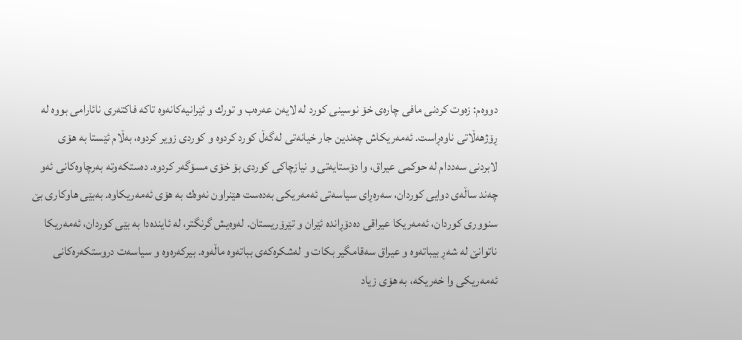دووه‌م: زه‌وت كردنی مافی چاره‌ی خۆ نوسينی كورد له‌ لايه‌ن عه‌ره‌ب و تورك و ئێرانيه‌كانه‌وه‌ تاكه‌ فاكته‌ری نائارامی بووه‌ له‌ ڕۆژهه‌ڵاتی ناوه‌ڕاست. ئه‌مه‌ريكاش چه‌ندين جار خيانه‌تی له‌گه‌ڵ كورد كردوه‌ و كوردی زوير كردوه‌، به‌ڵام ئێستا به‌ هۆی لابردنی سه‌ددام له‌ حوكمی عيراق، وا دۆستايه‌تی و نيازچاكی كوردی بۆ خۆی مسۆگه‌ر كردوه‌. ده‌ستكه‌وته‌ به‌رچاوه‌كانی ئه‌و چه‌ند ساڵه‌ی دوايی كوردان، سه‌ره‌ڕای سياسه‌تی ئه‌مه‌ريكی به‌‌ده‌ست هێنراون نه‌وه‌ك به‌ هۆی ئه‌مه‌ريكاوه. به‌بێی هاوكاری بێ سنووری كوردان، ئه‌مه‌ريكا عيراقی ده‌دۆڕانده‌ ئێران و تێرۆريستان. له‌وه‌يش گرنگتر، له‌ ئاينده‌دا به‌ بێی كوردان، ئه‌مه‌ريكا ناتوانێ له‌ شه‌ڕ بيباته‌وه‌ و عيراق سه‌قامگير بكات و له‌شكره‌كه‌ی بباته‌وه‌ ماڵه‌وه‌. بيركه‌ره‌وه‌ و سياسه‌ت دروستكه‌ره‌كانی ئه‌مه‌ريكی وا خه‌ريكه،‌ به‌ هۆی زياد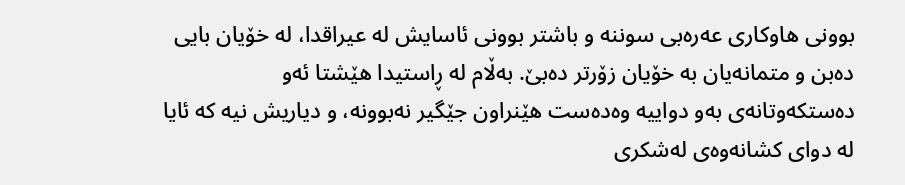بوونی هاوكاری عه‌ره‌بی سوننه و باشتر بوونی ئاسايش له‌ عيراقدا، له‌ خۆيان بايی ده‌بن و متمانه‌يان به‌ خۆيان زۆرتر ده‌بێ. به‌ڵام له‌ ڕاستيدا هێشتا ئه‌و ده‌ستكه‌وتانه‌ی به‌و دوايیه‌ وه‌ده‌ست هێنراون جێگير نه‌بوونه‌، و دياريش نيه‌ كه‌ ئايا له‌ دوای كشانه‌وه‌ی له‌شكری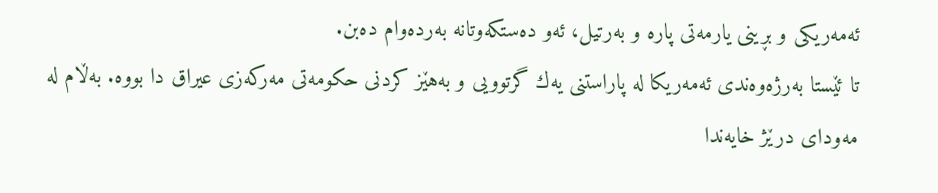ئه‌مه‌ريكی و بڕينی يارمه‌تی پاره‌ و به‌رتيل، ئه‌و ده‌ستكه‌وتانه‌‌ به‌رده‌وام ده‌بن.
تا ئێستا به‌رژه‌وه‌ندی ئه‌مه‌ريكا له‌ پاراستنی يه‌ك گرتوويی و به‌هێز كردنی حكومه‌تی مه‌ركه‌زی عيراق دا بووه‌. به‌ڵام له‌ مه‌ودای درێژ خايه‌ندا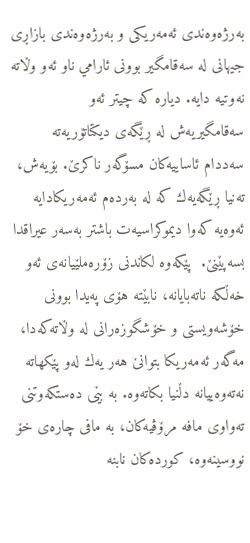به‌رژه‌وه‌ندی ئه‌مه‌ريكی و به‌رژه‌وه‌ندی بازاڕی جيهانی له‌ سه‌قامگير بوونی ئارامي‌ ناو ئه‌و وڵاته‌ نه‌وتيه دايه‌‌. دياره‌ كه‌ چيتر ئه‌و سه‌قامگيريه‌ش له‌ ڕێگه‌ی ديكتاتۆريه‌ته سه‌ددام ئاسايیه‌كان‌ مسۆگه‌ر ناكرێ. بۆيه‌ش، ته‌نيا ڕێگه‌یه‌ك كه‌ له‌ به‌رده‌م ئه‌مه‌ريكادايه‌ ئه‌وه‌يه‌ كه‌وا ديموكراسيه‌ت باشتر به‌سه‌ر عيراقدا بسه‌پێنێ.  پێكه‌وه‌ لكاندنی زۆره‌ملێيانه‌ی ئه‌و خه‌ڵكه‌ ناته‌بايانه‌، نابێته‌ هۆی په‌يدا بوونی خۆشه‌ويستی و خۆشگوزه‌رانی له‌ وڵاته‌كه‌دا، مه‌گه‌ر ئه‌مه‌ريكا بتوانێ هه‌ر يه‌ك له‌و پێكهاته‌ نه‌ته‌وه‌ييانه‌‌ دڵنيا بكاته‌وه‌. به‌ بێی ده‌ستكه‌وتنی ته‌واوی مافه‌ مرۆڤيه‌كان، به‌ مافی چاره‌ی خۆ نووسينه‌وه‌، كورده‌كان نابنه‌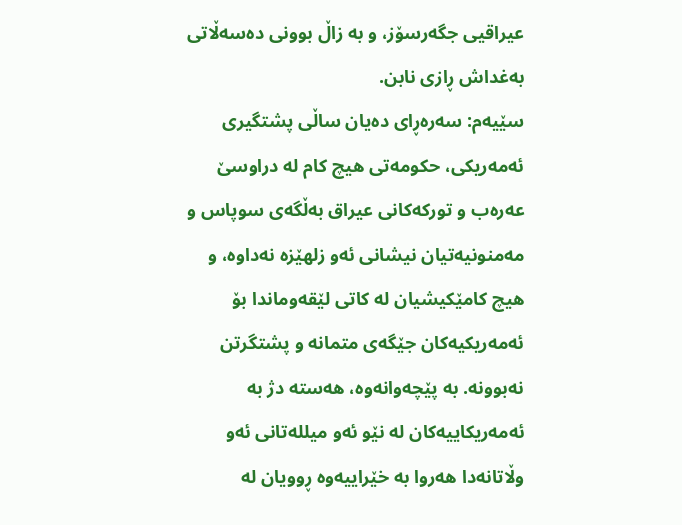عيراقيی جگه‌رسۆز، و به‌ زاڵ بوونی ده‌سه‌ڵاتی به‌غداش ڕازی نابن.
سێيه‌م: سه‌ره‌ڕای ده‌يان ساڵی پشتگيری ئه‌مه‌ريكی، حكومه‌تی هيچ كام له‌ دراوسێ عه‌ره‌ب و توركه‌كانی عيراق به‌ڵگه‌ی سوپاس و مه‌منونيه‌تيان نيشانی ئه‌و زلهێزه‌ نه‌داوه‌، و هيچ كامێكيشيان له‌ كاتی لێقه‌وماندا بۆ ئه‌مه‌ريكيه‌كان جێگه‌ی متمانه‌ و پشتگرتن نه‌بوونه‌. به‌ پێچه‌وانه‌وه‌، هه‌سته‌ دژ به‌ ئه‌مه‌ريكاييه‌كان له‌ نێو ئه‌و ميلله‌تانی ئه‌و وڵاتانه‌دا هه‌روا به‌ خێرايیه‌وه ڕوويان له‌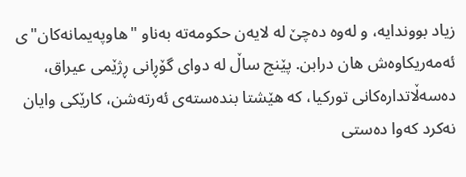زياد بووندايه‌، و له‌وه‌ ده‌چێ له‌ لايه‌ن حكومه‌ته‌ به‌ناو "هاوپه‌يمانه‌كان"ی ئه‌مه‌ريكاوه‌ش هان درابن. پێنج ساڵ له‌ دوای گۆڕانی ڕژێمی عيراق، ده‌سه‌ڵاتداره‌كانی توركيا، كه‌ هێشتا بنده‌سته‌ی ئه‌رته‌شن، كارێكی وايان نه‌كرد كه‌وا ده‌ستی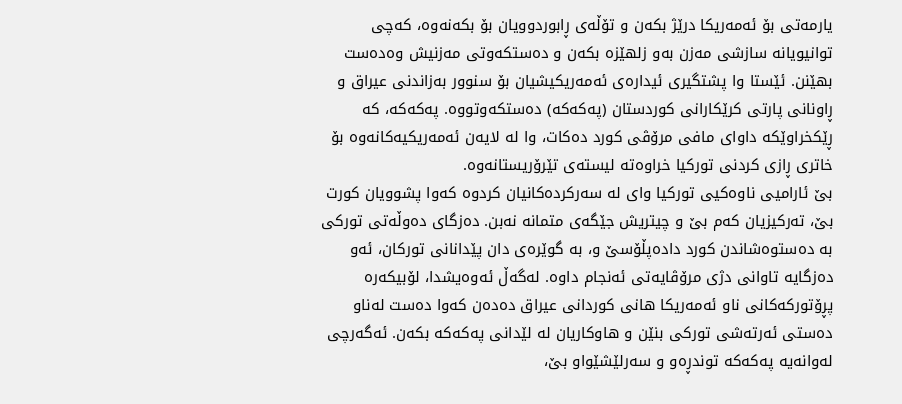يارمه‌تی بۆ ئه‌مه‌ريكا درێژ بكه‌ن و تۆڵه‌‌ی ڕابوردوويان بۆ بكه‌نه‌وه‌، كه‌چی توانيويانه‌ سازشی مه‌زن به‌‌و زلهێزه‌ بكه‌ن و ده‌ستكه‌وتی مه‌زنيش وه‌ده‌ست بهێنن. ئێستا وا پشتگيری ئيداره‌ی ئه‌مه‌ريكيشيان بۆ سنوور به‌زاندنی عيراق و ڕاونانی پارتی كرێكارانی كوردستان (په‌كه‌كه‌) ده‌ستكه‌وتووه‌. په‌كه‌كه‌، كه‌ ڕێكخراوێكه‌ داوای مافی مرۆڤی كورد ده‌كات، وا له‌ لايه‌ن ئه‌مه‌ريكيه‌كانه‌وه‌ بۆ خاتری ڕازی كردنی توركيا خراوه‌ته‌ ليسته‌ی تێرۆريستانه‌وه‌.
بێ ئاراميی ناوه‌كيی توركيا وای له‌ سه‌ركرده‌كانيان كردوه‌ كه‌وا پشوويان كورت بێ، ته‌ركيزيان كه‌م بێ و چيتريش جێگه‌ی متمانه‌ نه‌بن. ده‌زگای ده‌وڵه‌تی توركی به‌ ده‌ستوه‌شاندن كورد داده‌پڵۆسێ و، به‌ گوێره‌ی دان پێدانانی توركان، ئه‌و ده‌زگايه‌ تاوانی دژی مرۆڤايه‌تی ئه‌نجام داوه‌. له‌گه‌ڵ ئه‌وه‌يشدا، لۆبيكه‌ره‌ پڕۆتوركه‌كانی ناو ئه‌مه‌ريكا هانی كوردانی عيراق ده‌ده‌ن كه‌وا ده‌ست له‌ناو ده‌ستی ئه‌رته‌شی توركی بنێن و هاوكاريان له‌ لێدانی په‌كه‌كه‌ بكه‌ن. ئه‌گه‌رچی له‌وانه‌يه‌ په‌كه‌كه‌ توندڕه‌و و سه‌رلێشێواو بێ،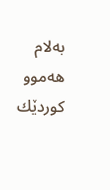به‌لام هه‌موو كوردێك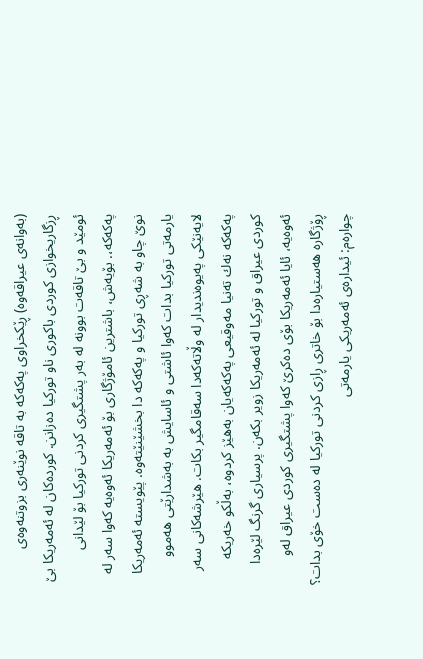(به‌وانه‌ی عيراقه‌وه‌) ڕێكخراوی په‌كه‌كه‌ به‌ تاقه‌ نوێنه‌ری بزوتنه‌وه‌ی ڕزگاريخوازی كوردی باكوری ناو توركيا ده‌زانن. كورده‌كان له‌ ئه‌مه‌ريكا بێ ئومێد و بێ تاقه‌ت بوونه له‌ به‌ر پشتگيری كردنی توركيا بۆ لێدانی په‌كه‌كه‌،‌. بۆيه‌ش، باشترين ئامۆژگاری بۆ ئه‌مه‌ريكا ئه‌وه‌يه‌ كه‌وا سه‌ر له‌ نوێ چاو به‌ شه‌ڕی توركيا و په‌كه‌كه‌ دا بخشێنێته‌وه‌. پێويسته‌ ئه‌مه‌ريكا يارمه‌تی توركيا بدات كه‌وا ئاشتی و ئاسايش به‌ به‌شدارێتی هه‌موو لايه‌نێكی په‌يوه‌نديدار له‌ وڵاته‌‌‌كه‌دا سه‌قامگير بكات. هێرشه‌كانی سه‌ر په‌كه‌كه‌ نه‌ك ته‌نيا مه‌وقيعی په‌كه‌كه‌یان به‌هێز كردوه‌، به‌ڵكو خه‌ريكه‌ كوردی عيراق و توركيا له‌ ئه‌مه‌ريكا زوير بكه‌ن. پرسياری گرنگ لێره‌دا ئه‌وه‌يه‌، ئايا ئه‌مه‌ريكا بۆی ده‌كرێ كه‌وا پشتگيری كوردی عيراق له‌و ڕۆژگاره‌ هه‌ستياره‌دا بۆ خاتری ڕازی كردنی توركيا له‌ ده‌ست خۆی بدات؟
چواره‌م: ئيداره‌ی ئه‌مه‌ريكی يارمه‌تی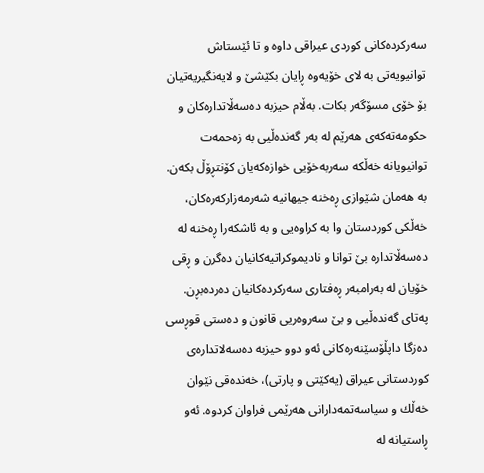سه‌ركرده‌كانی كوردی عيراقی داوه‌ و تا ئێستاش توانيويه‌تی به‌ لای خۆيه‌وه‌ ڕايان بكێشێ و لايه‌نگيريه‌تيان بۆ خۆی مسۆگه‌ر بكات. به‌ڵام حيزبه‌ ده‌سه‌ڵاتداره‌كان و حكومه‌ته‌‌كه‌ی هه‌رێم له‌ به‌ر گه‌نده‌ڵيی به‌ زه‌حمه‌ت توانيويانه‌ خه‌ڵكه‌ سه‌ربه‌خۆيی خوازه‌كه‌يان كۆنتڕۆڵ بكه‌ن. به‌ هه‌مان شێواز‌ی ڕه‌خنه‌ جيهانيه‌ شه‌رمه‌زاركه‌ره‌‌كان، خه‌ڵكی كوردستان وا به‌ كراوه‌يی و به‌ ئاشكه‌را ڕه‌خنه‌ له‌ ده‌سه‌ڵاتداره بێ توانا و ناديموكراتيه‌‌كانيان ده‌گرن و ڕقی خۆيان له‌ به‌رامبه‌ر ڕه‌فتاری سه‌ركرده‌كانيان ده‌رده‌بڕن. په‌تای گه‌نده‌ڵيی و بێ سه‌روه‌ريی قانون و ده‌ستی قوڕسی ده‌زگا داپڵۆسێنه‌ره‌كانی ئه‌و دوو حيزبه‌ ده‌سه‌لاتداره‌ی كوردستانی عيراق (يه‌كێتی و پارتی)، خه‌نده‌قی نێوان خه‌ڵك و سياسه‌تمه‌دارانی هه‌رێمی فراوان كردوه‌. ئه‌و ڕاستيانه‌ له‌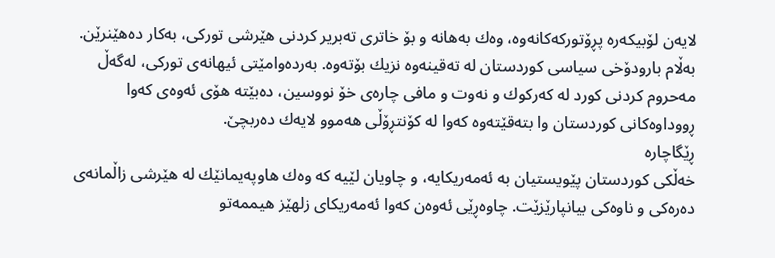لايه‌ن لۆبيكه‌ره‌ پڕۆتوركه‌كانه‌وه،‌ وه‌ك به‌هانه‌ و بۆ خاتری ته‌برير كردنی هێرشی توركی، به‌كار ده‌هێنرێن. به‌ڵام بارودۆخی سياسی كوردستان له‌ ته‌قينه‌وه‌ نزيك بۆته‌وه‌. به‌رده‌وامێتی ئيهانه‌ی توركی، له‌گه‌ڵ مه‌حروم كردنی كورد له‌ كه‌ركوك و نه‌وت و مافی چاره‌ی خۆ نووسين، ده‌بێته‌ هۆی ئه‌وه‌ی كه‌وا ڕووداوه‌كانی كوردستان وا بته‌قێته‌وه‌ كه‌وا له‌ كۆنتڕۆڵی هه‌موو لايه‌ك ده‌ربچێ.
ڕێگاچاره
خه‌ڵكی كوردستان پێويستيان به‌ ئه‌مه‌ريكايه‌، و چاويان لێيه‌ كه‌ وه‌ك هاوپه‌يمانێك له‌ هێرشی زاڵمانه‌ی ده‌ره‌كی و ناوه‌كی بيانپارێزێت. چاوه‌ڕێی ئه‌وه‌ن كه‌وا ئه‌مه‌ريكای زلهێز هيممه‌تو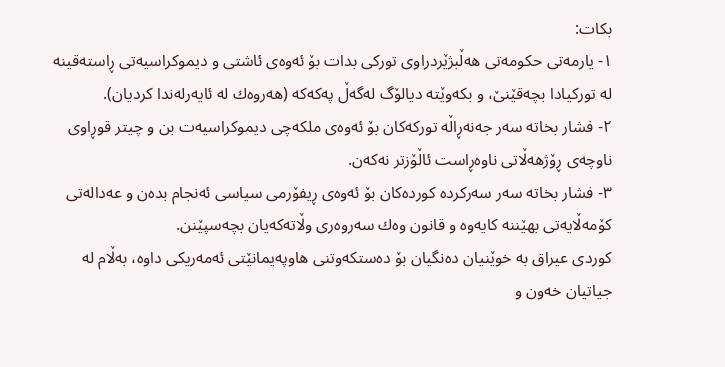بكات:
١- يارمه‌تی حكومه‌تی هه‌ڵبژێردراوی توركی بدات بۆ ئه‌وه‌ی ئاشتی و ديموكراسيه‌تی ڕاسته‌قينه‌ له‌ توركيادا بچه‌قێنێ، و بكه‌وێته‌ ديالۆگ له‌گه‌ڵ په‌كه‌كه‌ (هه‌روه‌ك له‌ ئايه‌رله‌ندا كردیان).
٢- فشار بخاته‌ سه‌ر جه‌نه‌ڕاڵه‌ توركه‌كان بۆ ئه‌وه‌ی ملكه‌چی ديموكراسيه‌ت بن و چيتر قوڕاوی ناوچه‌ی ڕۆژهه‌ڵاتی ناوه‌ڕاست ئاڵۆزتر نه‌كه‌ن.
۳- فشار بخاته‌ سه‌ر سه‌ركرده‌ كورده‌كان بۆ ئه‌وه‌ی ڕيفۆرمی سياسی ئه‌نجام بده‌ن و عه‌داله‌تی كۆمه‌ڵايه‌تی بهێننه‌ كايه‌وه‌ و قانون وه‌ك سه‌روه‌ری وڵاته‌كه‌يان بچه‌سپێنن.
كوردی عيراق به‌ خوێنيان ده‌نگيان بۆ ده‌ستكه‌وتنی هاوپه‌يمانێتی ئه‌مه‌ريكی داوه‌، به‌ڵام له‌ جياتيان خه‌ون و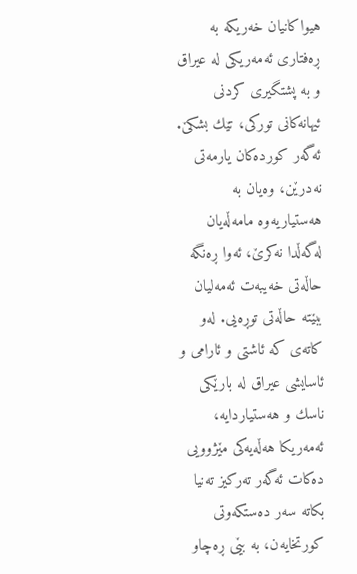هيواكانيان خه‌ريكه‌ به‌ ڕه‌فتاری ئه‌مه‌ريكی له‌ عيراق و به‌ پشتگيری كردنی ئيهانه‌كانی توركی، تێك بشكێ. ئه‌گه‌ر كورده‌كان يارمه‌تی نه‌درێن، وه‌يان به‌ هه‌ستياريه‌وه‌ مامه‌ڵه‌يان له‌گه‌ڵدا نه‌كرێ، ئه‌وا ڕه‌نگه‌ حاڵه‌تی خه‌يبه‌ت ئه‌مه‌ليان ببێته‌ حاڵه‌تی توڕه‌يی. له‌و كاته‌ی كه‌‌ ئاشتی و ئارامی و ئاسايشی عيراق له‌ بارێكی ناسك و هه‌ستياردايه‌، ئه‌مه‌ريكا هه‌ڵه‌يه‌كی مێژوويی ده‌كات ئه‌گه‌ر ته‌ركيز ته‌نيا بكاته‌ سه‌ر ده‌ستكه‌وتی كورتخايه‌ن، به‌ بێی ڕه‌چاو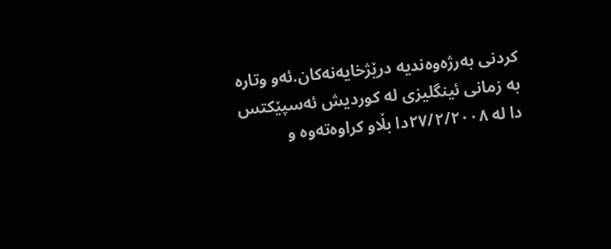كردنی به‌رژه‌وه‌نديه‌ درێژخايه‌نه‌كان.ئه‌و وتاره‌ به‌ زمانی ئينگليزی له‌ كورديش ئه‌سپێكتس دا له‌ ٢٧/٢/٢٠٠٨دا بڵاو كراوه‌ته‌وه‌ و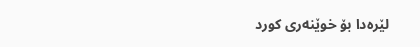لێره‌دا بۆ خوێنه‌ری كورد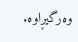وه‌رگيڕاوه‌.